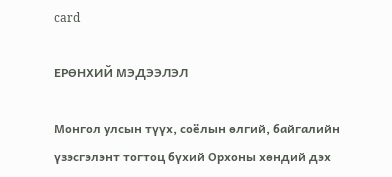card

ЕРӨНХИЙ МЭДЭЭЛЭЛ

Монгол улсын түүх, соёлын өлгий, байгалийн үзэсгэлэнт тогтоц бүхий Орхоны хөндий дэх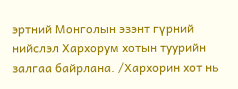эртний Монголын эзэнт гүрний нийслэл Хархорум хотын туурийн залгаа байрлана. /Хархорин хот нь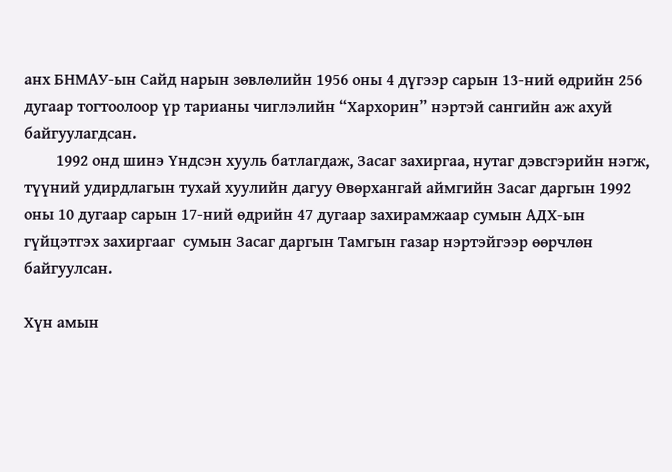анх БНМАУ-ын Сайд нарын зөвлөлийн 1956 оны 4 дүгээр сарын 13-ний өдрийн 256 дугаар тогтоолоор үр тарианы чиглэлийн “Хархорин” нэртэй сангийн аж ахуй байгуулагдсан.
        1992 онд шинэ Үндсэн хууль батлагдаж, Засаг захиргаа, нутаг дэвсгэрийн нэгж, түүний удирдлагын тухай хуулийн дагуу Өвөрхангай аймгийн Засаг даргын 1992 оны 10 дугаар сарын 17-ний өдрийн 47 дугаар захирамжаар сумын АДХ-ын гүйцэтгэх захиргааг  сумын Засаг даргын Тамгын газар нэртэйгээр өөрчлөн байгуулсан.

Хүн амын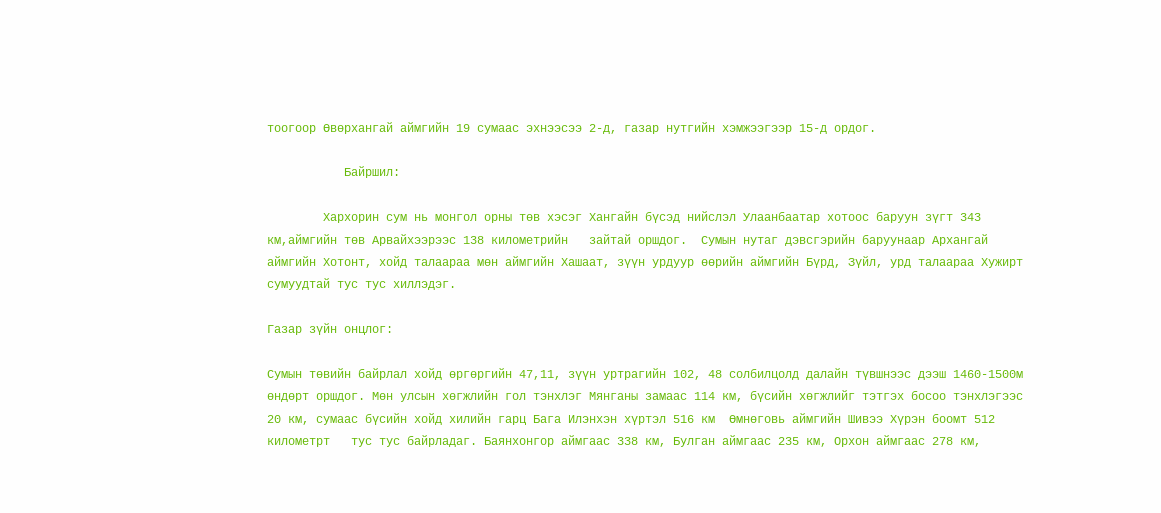тоогоор Өвөрхангай аймгийн 19 сумаас эхнээсээ 2-д, газар нутгийн хэмжээгээр 15-д ордог.

           Байршил:

        Хархорин сум нь монгол орны төв хэсэг Хангайн бүсэд нийслэл Улаанбаатар хотоос баруун зүгт 343 км,аймгийн төв Арвайхээрээс 138 километрийн   зайтай оршдог.  Сумын нутаг дэвсгэрийн баруунаар Архангай аймгийн Хотонт, хойд талаараа мөн аймгийн Хашаат, зүүн урдуур өөрийн аймгийн Бүрд, Зүйл, урд талаараа Хужирт сумуудтай тус тус хиллэдэг.

Газар зүйн онцлог:

Сумын төвийн байрлал хойд өргөргийн 47,11, зүүн уртрагийн 102, 48 солбилцолд далайн түвшнээс дээш 1460-1500м өндөрт оршдог. Мөн улсын хөгжлийн гол тэнхлэг Мянганы замаас 114 км, бүсийн хөгжлийг тэтгэх босоо тэнхлэгээс 20 км, сумаас бүсийн хойд хилийн гарц Бага Илэнхэн хүртэл 516 км  Өмнөговь аймгийн Шивээ Хүрэн боомт 512 километрт   тус тус байрладаг. Баянхонгор аймгаас 338 км, Булган аймгаас 235 км, Орхон аймгаас 278 км,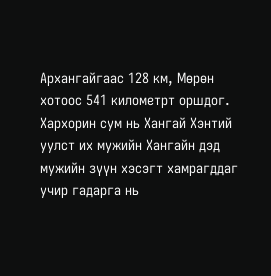Архангайгаас 128 км, Мөрөн хотоос 541 километрт оршдог. Хархорин сум нь Хангай Хэнтий уулст их мужийн Хангайн дэд мужийн зүүн хэсэгт хамрагддаг учир гадарга нь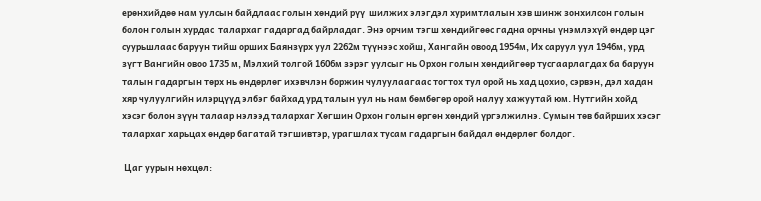ерөнхийдөө нам уулсын байдлаас голын хөндий рүү  шилжих элэгдэл хуримтлалын хэв шинж зонхилсон голын болон голын хурдас  талархаг гадаргад байрладаг. Энэ орчим тэгш хөндийгөөс гадна орчны үнэмлэхүй өндөр цэг суурьшлаас баруун тийш орших Баянзүрх уул 2262м түүнээс хойш, Хангайн овоод 1954м, Их саруул уул 1946м, урд зүгт Вангийн овоо 1735 м, Мэлхий толгой 1606м зэрэг уулсыг нь Орхон голын хөндийгөөр тусгаарлагдах ба баруун талын гадаргын төрх нь өндөрлөг ихэвчлэн боржин чулуулаагаас тогтох тул орой нь хад цохио, сэрвэн, дэл хадан хяр чулуулгийн илэрцүүд элбэг байхад урд талын уул нь нам бөмбөгөр орой налуу хажуутай юм. Нутгийн хойд хэсэг болон зүүн талаар нэлээд талархаг Хөгшин Орхон голын өргөн хөндий үргэлжилнэ. Сумын төв байрших хэсэг талархаг харьцах өндөр багатай тэгшивтэр, урагшлах тусам гадаргын байдал өндөрлөг болдог.

 Цаг уурын нөхцөл: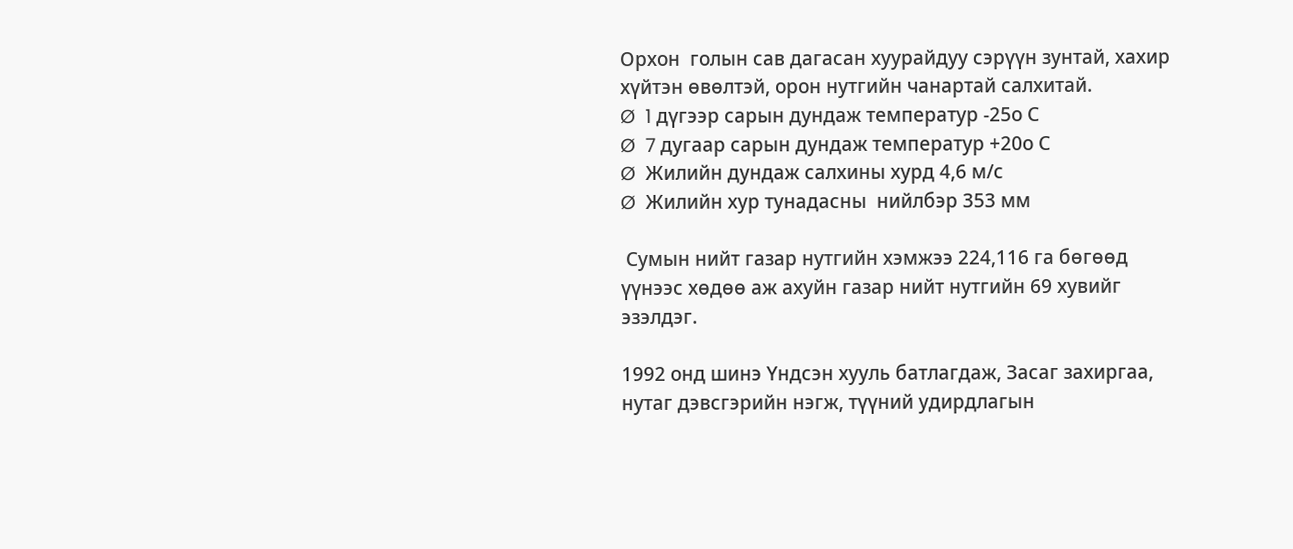Орхон  голын сав дагасан хуурайдуу сэрүүн зунтай, хахир хүйтэн өвөлтэй, орон нутгийн чанартай салхитай.
Ø  1 дүгээр сарын дундаж температур -25о С
Ø  7 дугаар сарын дундаж температур +20о С
Ø  Жилийн дундаж салхины хурд 4,6 м/с
Ø  Жилийн хур тунадасны  нийлбэр 353 мм

 Сумын нийт газар нутгийн хэмжээ 224,116 га бөгөөд үүнээс хөдөө аж ахуйн газар нийт нутгийн 69 хувийг эзэлдэг.

1992 онд шинэ Үндсэн хууль батлагдаж, Засаг захиргаа, нутаг дэвсгэрийн нэгж, түүний удирдлагын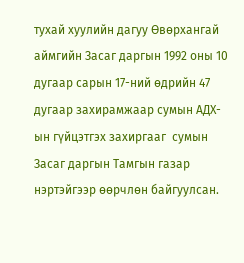тухай хуулийн дагуу Өвөрхангай аймгийн Засаг даргын 1992 оны 10 дугаар сарын 17-ний өдрийн 47 дугаар захирамжаар сумын АДХ-ын гүйцэтгэх захиргааг  сумын Засаг даргын Тамгын газар нэртэйгээр өөрчлөн байгуулсан.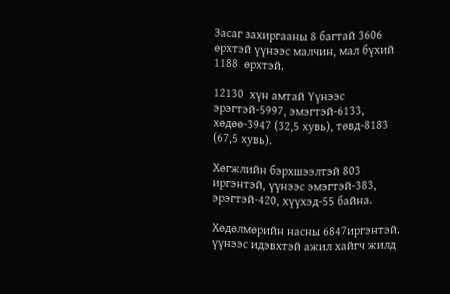Засаг захиргааны 8 багтай 3606 өрхтэй үүнээс малчин, мал бүхий 1188  өрхтэй.

12130  хүн амтай Үүнээс эрэгтэй-5997, эмэгтэй-6133, хөдөө-3947 (32,5 хувь), төвд-8183 (67,5 хувь).

Хөгжлийн бэрхшээлтэй 803  иргэнтэй, үүнээс эмэгтэй-383, эрэгтэй-420, хүүхэд-55 байна.

Хөдөлмөрийн насны 6847иргэнтэй. үүнээс идэвхтэй ажил хайгч жилд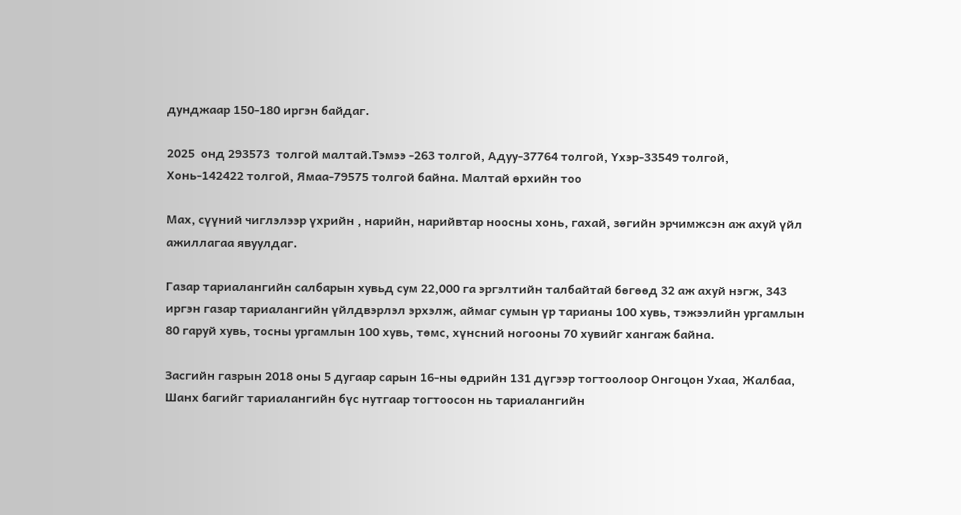дунджаар 150-180 иргэн байдаг.

2025  онд 293573  толгой малтай.Тэмээ -263 толгой, Адуу-37764 толгой, Үхэр-33549 толгой, Хонь-142422 толгой, Ямаа-79575 толгой байна. Малтай өрхийн тоо

Мах, сүүний чиглэлээр үхрийн , нарийн, нарийвтар ноосны хонь, гахай, зөгийн эрчимжсэн аж ахуй үйл ажиллагаа явуулдаг.

Газар тариалангийн салбарын хувьд сум 22,000 га эргэлтийн талбайтай бөгөөд 32 аж ахуй нэгж, 343 иргэн газар тариалангийн үйлдвэрлэл эрхэлж, аймаг сумын үр тарианы 100 хувь, тэжээлийн ургамлын 80 гаруй хувь, тосны ургамлын 100 хувь, төмс, хүнсний ногооны 70 хувийг хангаж байна.

Засгийн газрын 2018 оны 5 дугаар сарын 16-ны өдрийн 131 дүгээр тогтоолоор Онгоцон Ухаа, Жалбаа, Шанх багийг тариалангийн бүс нутгаар тогтоосон нь тариалангийн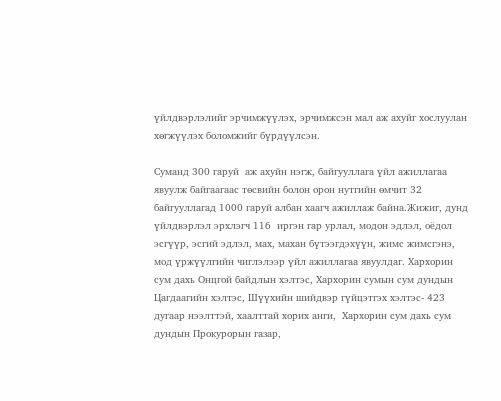үйлдвэрлэлийг эрчимжүүлэх, эрчимжсэн мал аж ахуйг хослуулан хөгжүүлэх боломжийг бүрдүүлсэн.

Суманд 300 гаруй  аж ахуйн нэгж, байгууллага үйл ажиллагаа явуулж байгаагаас төсвийн болон орон нутгийн өмчит 32 байгууллагад 1000 гаруй албан хаагч ажиллаж байна.Жижиг, дунд үйлдвэрлэл эрхлэгч 116  иргэн гар урлал, модон эдлэл, оёдол эсгүүр, эсгий эдлэл, мах, махан бүтээгдэхүүн, жимс жимсгэнэ, мод үржүүлгийн чиглэлээр үйл ажиллагаа явуулдаг. Хархорин сум дахь Онцгой байдлын хэлтэс, Хархорин сумын сум дундын Цагдаагийн хэлтэс, Шүүхийн шийдвэр гүйцэтгэх хэлтэс- 423 дугаар нээлттэй, хаалттай хорих анги,  Хархорин сум дахь сум дундын Прокурорын газар,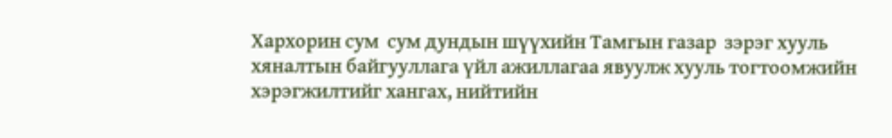Хархорин сум  сум дундын шүүхийн Тамгын газар  зэрэг хууль хяналтын байгууллага үйл ажиллагаа явуулж хууль тогтоомжийн хэрэгжилтийг хангах, нийтийн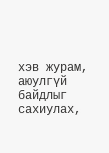хэв журам, аюулгүй байдлыг сахиулах,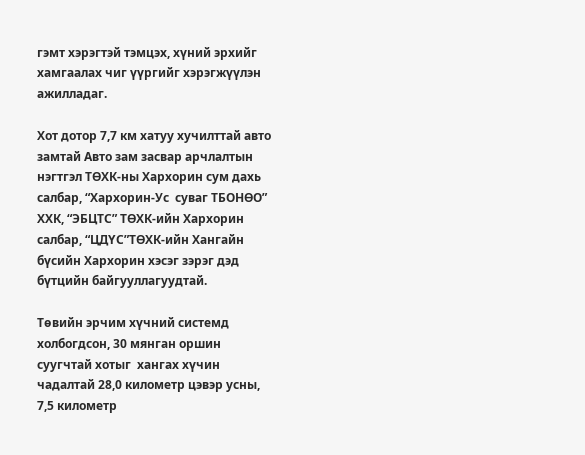гэмт хэрэгтэй тэмцэх, хүний эрхийг хамгаалах чиг үүргийг хэрэгжүүлэн ажилладаг.

Хот дотор 7,7 км хатуу хучилттай авто замтай Авто зам засвар арчлалтын нэгтгэл ТӨХК-ны Хархорин сум дахь салбар, “Хархорин-Ус  суваг ТБОНӨО” ХХК, “ЭБЦТС” ТӨХК-ийн Хархорин салбар, “ЦДҮС”ТӨХК-ийн Хангайн бүсийн Хархорин хэсэг зэрэг дэд бүтцийн байгууллагуудтай.

Төвийн эрчим хүчний системд холбогдсон, 30 мянган оршин суугчтай хотыг  хангах хүчин чадалтай 28,0 километр цэвэр усны, 7,5 километр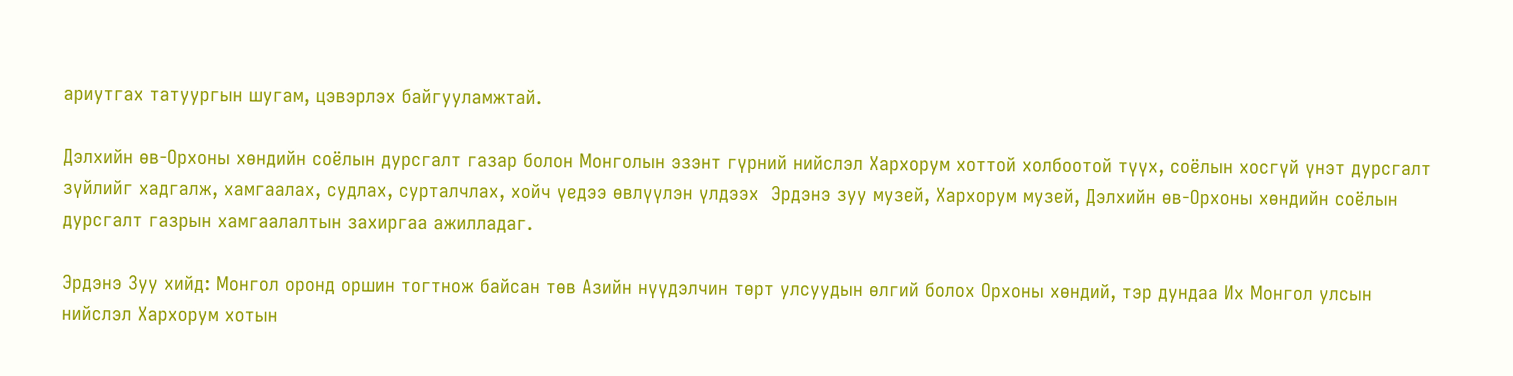ариутгах татуургын шугам, цэвэрлэх байгууламжтай.

Дэлхийн өв-Орхоны хөндийн соёлын дурсгалт газар болон Монголын эзэнт гүрний нийслэл Хархорум хоттой холбоотой түүх, соёлын хосгүй үнэт дурсгалт зүйлийг хадгалж, хамгаалах, судлах, сурталчлах, хойч үедээ өвлүүлэн үлдээх  Эрдэнэ зуу музей, Хархорум музей, Дэлхийн өв-Орхоны хөндийн соёлын дурсгалт газрын хамгаалалтын захиргаа ажилладаг.

Эрдэнэ Зуу хийд: Монгол оронд оршин тогтнож байсан төв Азийн нүүдэлчин төрт улсуудын өлгий болох Орхоны хөндий, тэр дундаа Их Монгол улсын нийслэл Хархорум хотын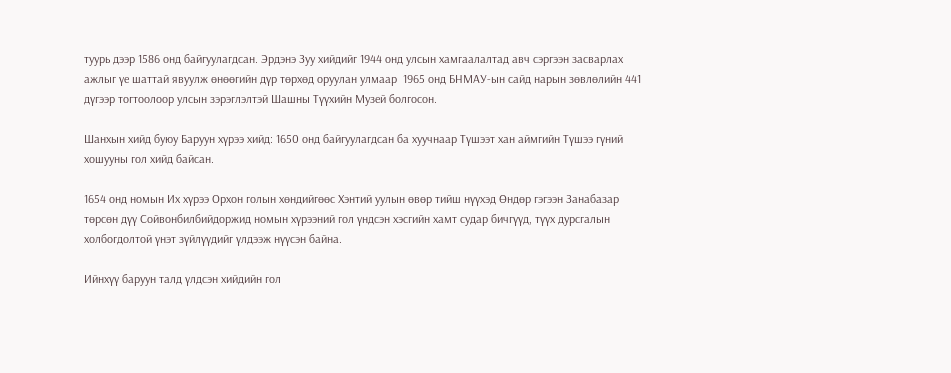туурь дээр 1586 онд байгуулагдсан. Эрдэнэ Зуу хийдийг 1944 онд улсын хамгаалалтад авч сэргээн засварлах ажлыг үе шаттай явуулж өнөөгийн дүр төрхөд оруулан улмаар  1965 онд БНМАУ-ын сайд нарын зөвлөлийн 441 дүгээр тогтоолоор улсын зэрэглэлтэй Шашны Түүхийн Музей болгосон.

Шанхын хийд буюу Баруун хүрээ хийд: 1650 онд байгуулагдсан ба хуучнаар Түшээт хан аймгийн Түшээ гүний хошууны гол хийд байсан.

1654 онд номын Их хүрээ Орхон голын хөндийгөөс Хэнтий уулын өвөр тийш нүүхэд Өндөр гэгээн Занабазар төрсөн дүү Сойвонбилбийдоржид номын хүрээний гол үндсэн хэсгийн хамт судар бичгүүд, түүх дурсгалын холбогдолтой үнэт зүйлүүдийг үлдээж нүүсэн байна.

Ийнхүү баруун талд үлдсэн хийдийн гол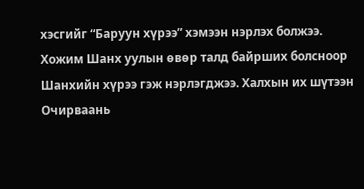хэсгийг “Баруун хүрээ” хэмээн нэрлэх болжээ. Хожим Шанх уулын өвөр талд байрших болсноор Шанхийн хүрээ гэж нэрлэгджээ. Халхын их шүтээн Очирваань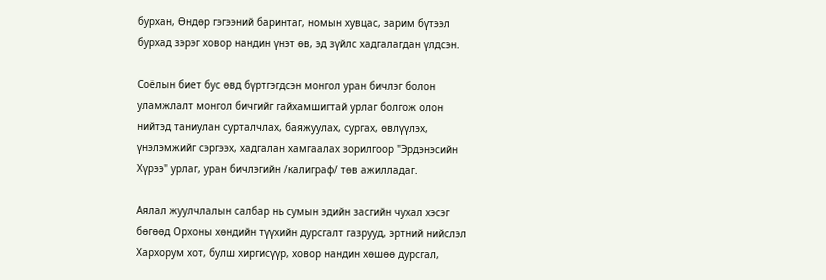бурхан, Өндөр гэгээний баринтаг, номын хувцас, зарим бүтээл бурхад зэрэг ховор нандин үнэт өв, эд зүйлс хадгалагдан үлдсэн.

Соёлын биет бус өвд бүртгэгдсэн монгол уран бичлэг болон уламжлалт монгол бичгийг гайхамшигтай урлаг болгож олон нийтэд таниулан сурталчлах, баяжуулах, сургах, өвлүүлэх, үнэлэмжийг сэргээх, хадгалан хамгаалах зорилгоор "Эрдэнэсийн Хүрээ" урлаг, уран бичлэгийн /калиграф/ төв ажилладаг.

Аялал жуулчлалын салбар нь сумын эдийн засгийн чухал хэсэг бөгөөд Орхоны хөндийн түүхийн дурсгалт газрууд, эртний нийслэл Хархорум хот, булш хиргисүүр, ховор нандин хөшөө дурсгал,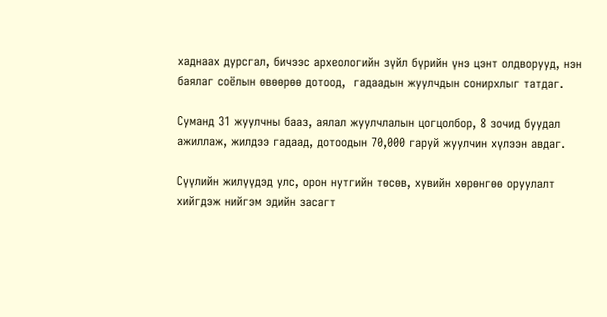хаднаах дурсгал, бичээс археологийн зүйл бүрийн үнэ цэнт олдворууд, нэн баялаг соёлын өвөөрөө дотоод,  гадаадын жуулчдын сонирхлыг татдаг.

Суманд 31 жуулчны бааз, аялал жуулчлалын цогцолбор, 8 зочид буудал ажиллаж, жилдээ гадаад, дотоодын 70,000 гаруй жуулчин хүлээн авдаг.

Сүүлийн жилүүдэд улс, орон нутгийн төсөв, хувийн хөрөнгөө оруулалт хийгдэж нийгэм эдийн засагт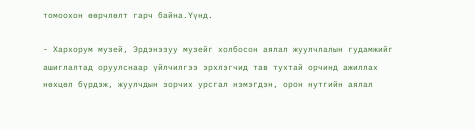томоохон өөрчлөлт гарч байна.Үүнд.

- Хархорум музей, Эрдэнэзуу музейг холбосон аялал жуулчлалын гудамжийг ашиглалтад оруулснаар үйлчилгээ эрхлэгчид тав тухтай орчинд ажиллах нөхцөл бүрдэж, жуулчдын зорчих урсгал нэмэгдэн, орон нутгийн аялал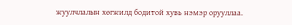жуулчлалын хөгжилд бодитой хувь нэмэр орууллаа.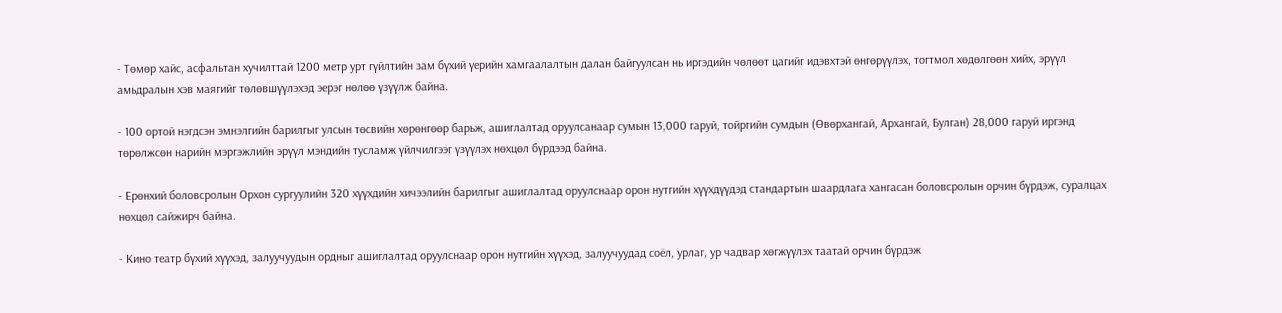- Төмөр хайс, асфальтан хучилттай 1200 метр урт гүйлтийн зам бүхий үерийн хамгаалалтын далан байгуулсан нь иргэдийн чөлөөт цагийг идэвхтэй өнгөрүүлэх, тогтмол хөдөлгөөн хийх, эрүүл амьдралын хэв маягийг төлөвшүүлэхэд эерэг нөлөө үзүүлж байна.

- 100 ортой нэгдсэн эмнэлгийн барилгыг улсын төсвийн хөрөнгөөр барьж, ашиглалтад оруулсанаар сумын 13,000 гаруй, тойргийн сумдын (Өвөрхангай, Архангай, Булган) 28,000 гаруй иргэнд төрөлжсөн нарийн мэргэжлийн эрүүл мэндийн тусламж үйлчилгээг үзүүлэх нөхцөл бүрдээд байна.

- Ерөнхий боловсролын Орхон сургуулийн 320 хүүхдийн хичээлийн барилгыг ашиглалтад оруулснаар орон нутгийн хүүхдүүдэд стандартын шаардлага хангасан боловсролын орчин бүрдэж, суралцах нөхцөл сайжирч байна.

- Кино театр бүхий хүүхэд, залуучуудын ордныг ашиглалтад оруулснаар орон нутгийн хүүхэд, залуучуудад соёл, урлаг, ур чадвар хөгжүүлэх таатай орчин бүрдэж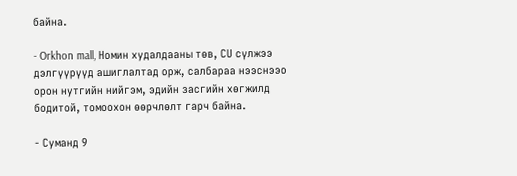байна.

- Orkhon mall, Номин худалдааны төв, СU сүлжээ дэлгүүрүүд ашиглалтад орж, салбараа нээснээо орон нутгийн нийгэм, эдийн засгийн хөгжилд бодитой, томоохон өөрчлөлт гарч байна.

- Суманд 9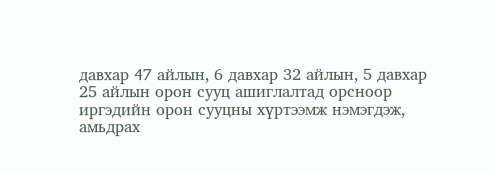давхар 47 айлын, 6 давхар 32 айлын, 5 давхар 25 айлын орон сууц ашиглалтад орсноор иргэдийн орон сууцны хүртээмж нэмэгдэж, амьдрах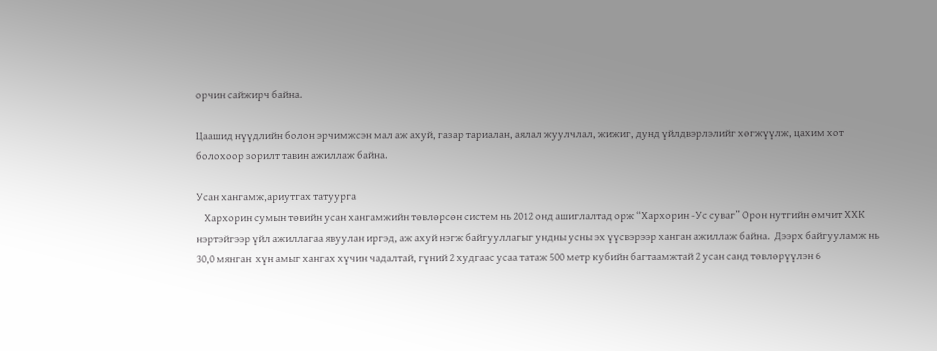орчин сайжирч байна.

Цаашид нүүдлийн болон эрчимжсэн мал аж ахуй, газар тариалан, аялал жуулчлал, жижиг, дунд үйлдвэрлэлийг хөгжүүлж, цахим хот болохоор зорилт тавин ажиллаж байна.

Усан хангамж,ариутгах татуурга
    Хархорин сумын төвийн усан хангамжийн төвлөрсөн систем нь 2012 онд ашиглалтад орж “Хархорин -Ус суваг” Орон нутгийн өмчит ХХК нэртэйгээр үйл ажиллагаа явуулан иргэд, аж ахуй нэгж байгууллагыг ундны усны эх үүсвэрээр ханган ажиллаж байна.  Дээрх байгууламж нь 30,0 мянган  хүн амыг хангах хүчин чадалтай, гүний 2 худгаас усаа татаж 500 метр кубийн багтаамжтай 2 усан санд төвлөрүүлэн 6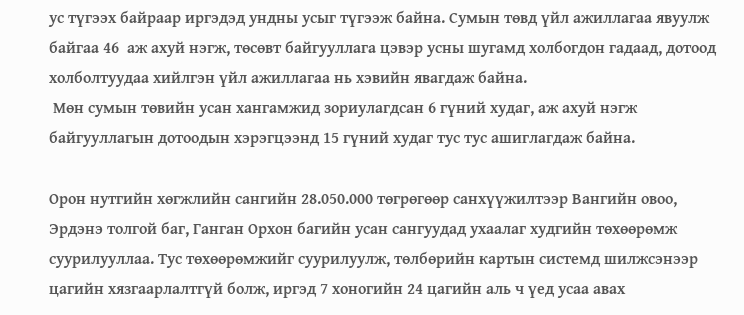ус түгээх байраар иргэдэд ундны усыг түгээж байна. Сумын төвд үйл ажиллагаа явуулж байгаа 46  аж ахуй нэгж, төсөвт байгууллага цэвэр усны шугамд холбогдон гадаад, дотоод холболтуудаа хийлгэн үйл ажиллагаа нь хэвийн явагдаж байна.
 Мөн сумын төвийн усан хангамжид зориулагдсан 6 гүний худаг, аж ахуй нэгж байгууллагын дотоодын хэрэгцээнд 15 гүний худаг тус тус ашиглагдаж байна.

Орон нутгийн хөгжлийн сангийн 28.050.000 төгрөгөөр санхүүжилтээр Вангийн овоо, Эрдэнэ толгой баг, Ганган Орхон багийн усан сангуудад ухаалаг худгийн төхөөрөмж суурилууллаа. Тус төхөөрөмжийг суурилуулж, төлбөрийн картын системд шилжсэнээр цагийн хязгаарлалтгүй болж, иргэд 7 хоногийн 24 цагийн аль ч үед усаа авах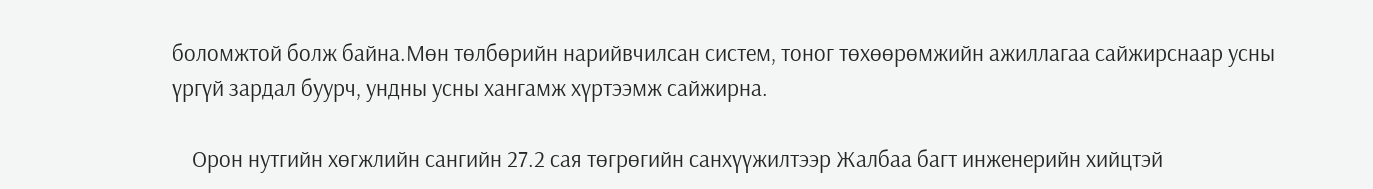боломжтой болж байна.Мөн төлбөрийн нарийвчилсан систем, тоног төхөөрөмжийн ажиллагаа сайжирснаар усны үргүй зардал буурч, ундны усны хангамж хүртээмж сайжирна.

    Орон нутгийн хөгжлийн сангийн 27.2 сая төгрөгийн санхүүжилтээр Жалбаа багт инженерийн хийцтэй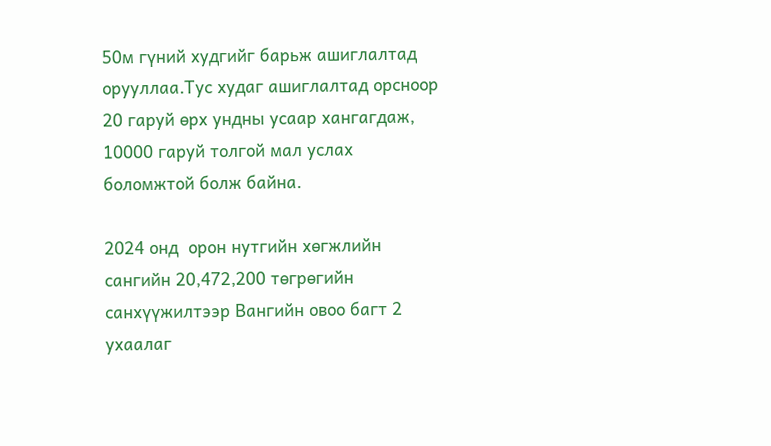50м гүний худгийг барьж ашиглалтад орууллаа.Тус худаг ашиглалтад орсноор 20 гаруй өрх ундны усаар хангагдаж, 10000 гаруй толгой мал услах боломжтой болж байна.

2024 онд  орон нутгийн хөгжлийн сангийн 20,472,200 төгрөгийн санхүүжилтээр Вангийн овоо багт 2 ухаалаг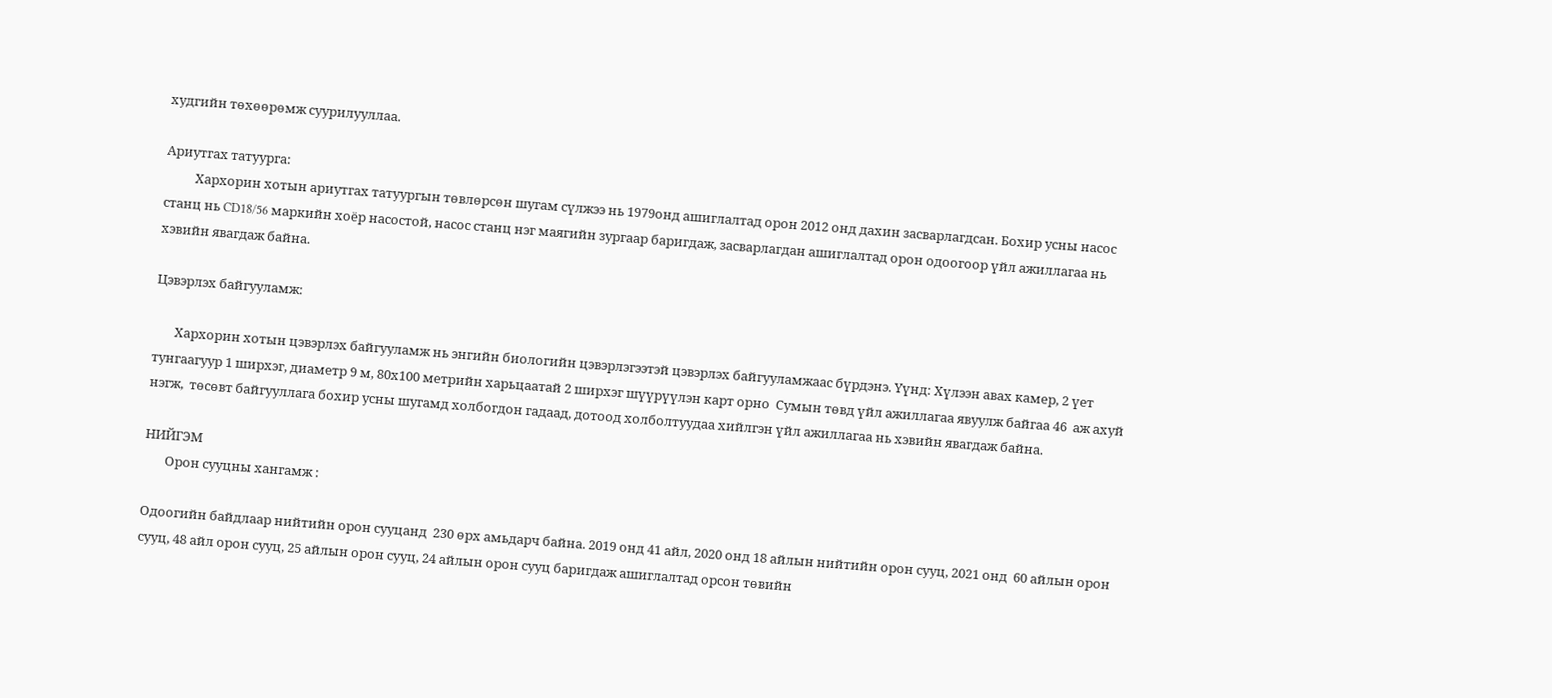худгийн төхөөрөмж суурилууллаа.

Ариутгах татуурга:
          Хархорин хотын ариутгах татуургын төвлөрсөн шугам сүлжээ нь 1979онд ашиглалтад орон 2012 онд дахин засварлагдсан. Бохир усны насос станц нь CD18/56 маркийн хоёр насостой, насос станц нэг маягийн зургаар баригдаж, засварлагдан ашиглалтад орон одоогоор үйл ажиллагаа нь хэвийн явагдаж байна.

Цэвэрлэх байгууламж:

       Хархорин хотын цэвэрлэх байгууламж нь энгийн биологийн цэвэрлэгээтэй цэвэрлэх байгууламжаас бүрдэнэ. Үүнд: Хүлээн авах камер, 2 үет тунгаагуур 1 ширхэг, диаметр 9 м, 80х100 метрийн харьцаатай 2 ширхэг шүүрүүлэн карт орно  Сумын төвд үйл ажиллагаа явуулж байгаа 46  аж ахуй нэгж,  төсөвт байгууллага бохир усны шугамд холбогдон гадаад, дотоод холболтуудаа хийлгэн үйл ажиллагаа нь хэвийн явагдаж байна.

НИЙГЭМ
       Орон сууцны хангамж :

Одоогийн байдлаар нийтийн орон сууцанд  230 өрх амьдарч байна. 2019 онд 41 айл, 2020 онд 18 айлын нийтийн орон сууц, 2021 онд  60 айлын орон сууц, 48 айл орон сууц, 25 айлын орон сууц, 24 айлын орон сууц баригдаж ашиглалтад орсон төвийн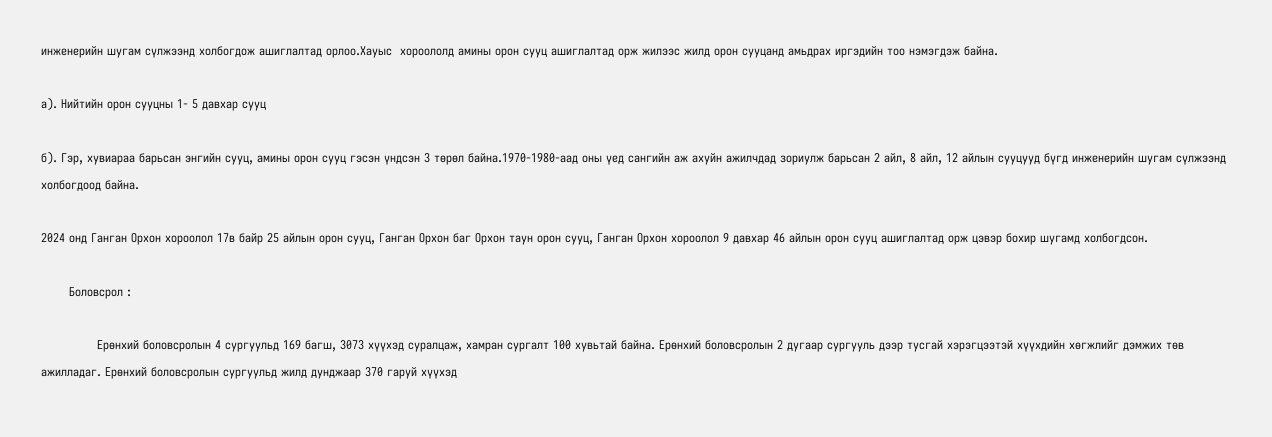инженерийн шугам сүлжээнд холбогдож ашиглалтад орлоо.Хауыс  хороололд амины орон сууц ашиглалтад орж жилээс жилд орон сууцанд амьдрах иргэдийн тоо нэмэгдэж байна.

а). Нийтийн орон сууцны 1- 5 давхар сууц

б). Гэр, хувиараа барьсан энгийн сууц, амины орон сууц гэсэн үндсэн 3 төрөл байна.1970-1980-аад оны үед сангийн аж ахуйн ажилчдад зориулж барьсан 2 айл, 8 айл, 12 айлын сууцууд бүгд инженерийн шугам сүлжээнд холбогдоод байна.

2024 онд Ганган Орхон хороолол 17в байр 25 айлын орон сууц, Ганган Орхон баг Орхон таун орон сууц, Ганган Орхон хороолол 9 давхар 46 айлын орон сууц ашиглалтад орж цэвэр бохир шугамд холбогдсон.

       Боловсрол :

              Ерөнхий боловсролын 4 сургуульд 169 багш, 3073 хүүхэд суралцаж, хамран сургалт 100 хувьтай байна. Ерөнхий боловсролын 2 дугаар сургууль дээр тусгай хэрэгцээтэй хүүхдийн хөгжлийг дэмжих төв ажилладаг. Ерөнхий боловсролын сургуульд жилд дунджаар 370 гаруй хүүхэд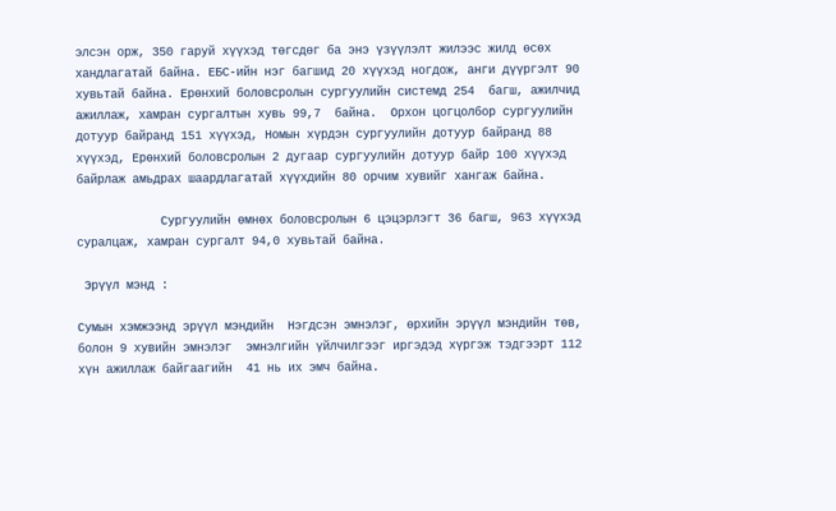элсэн орж, 350 гаруй хүүхэд төгсдөг ба энэ үзүүлэлт жилээс жилд өсөх хандлагатай байна. ЕБС-ийн нэг багшид 20 хүүхэд ногдож, анги дүүргэлт 90 хувьтай байна. Ерөнхий боловсролын сургуулийн системд 254  багш, ажилчид ажиллаж, хамран сургалтын хувь 99,7  байна.  Орхон цогцолбор сургуулийн дотуур байранд 151 хүүхэд, Номын хүрдэн сургуулийн дотуур байранд 88 хүүхэд, Ерөнхий боловсролын 2 дугаар сургуулийн дотуур байр 100 хүүхэд  байрлаж амьдрах шаардлагатай хүүхдийн 80 орчим хувийг хангаж байна.

            Сургуулийн өмнөх боловсролын 6 цэцэрлэгт 36 багш, 963 хүүхэд суралцаж, хамран сургалт 94,0 хувьтай байна.

 Эрүүл мэнд :

Сумын хэмжээнд эрүүл мэндийн  Нэгдсэн эмнэлэг, өрхийн эрүүл мэндийн төв, болон 9 хувийн эмнэлэг  эмнэлгийн үйлчилгээг иргэдэд хүргэж тэдгээрт 112 хүн ажиллаж байгаагийн  41 нь их эмч байна.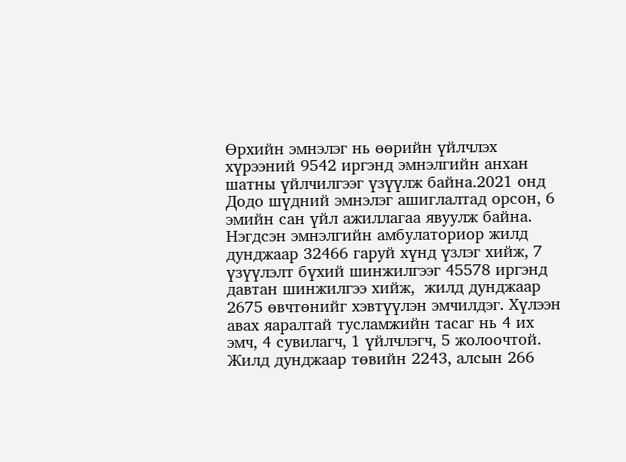Өрхийн эмнэлэг нь өөрийн үйлчлэх хүрээний 9542 иргэнд эмнэлгийн анхан шатны үйлчилгээг үзүүлж байна.2021 онд Додо шүдний эмнэлэг ашиглалтад орсон, 6  эмийн сан үйл ажиллагаа явуулж байна.   Нэгдсэн эмнэлгийн амбулаториор жилд дунджаар 32466 гаруй хүнд үзлэг хийж, 7 үзүүлэлт бүхий шинжилгээг 45578 иргэнд давтан шинжилгээ хийж,  жилд дунджаар 2675 өвчтөнийг хэвтүүлэн эмчилдэг. Хүлээн авах яаралтай тусламжийн тасаг нь 4 их эмч, 4 сувилагч, 1 үйлчлэгч, 5 жолоочтой. Жилд дунджаар төвийн 2243, алсын 266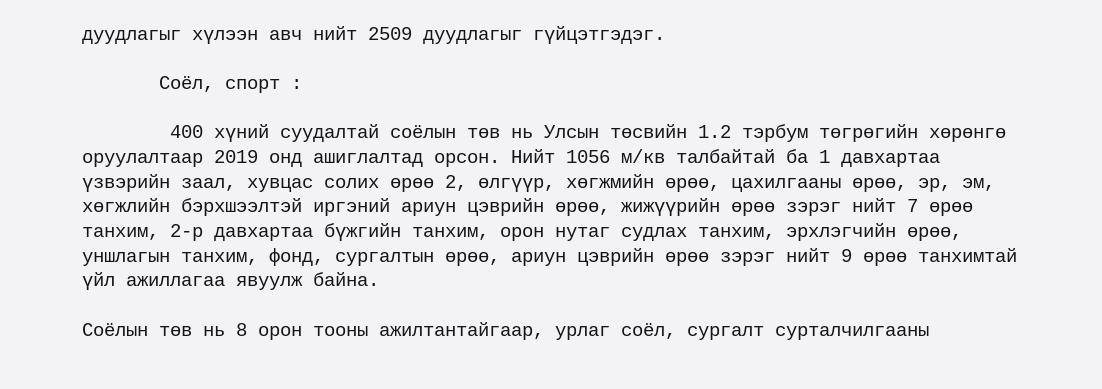дуудлагыг хүлээн авч нийт 2509 дуудлагыг гүйцэтгэдэг.

       Соёл, спорт :

        400 хүний суудалтай соёлын төв нь Улсын төсвийн 1.2 тэрбум төгрөгийн хөрөнгө оруулалтаар 2019 онд ашиглалтад орсон. Нийт 1056 м/кв талбайтай ба 1 давхартаа үзвэрийн заал, хувцас солих өрөө 2, өлгүүр, хөгжмийн өрөө, цахилгааны өрөө, эр, эм, хөгжлийн бэрхшээлтэй иргэний ариун цэврийн өрөө, жижүүрийн өрөө зэрэг нийт 7 өрөө танхим, 2-р давхартаа бүжгийн танхим, орон нутаг судлах танхим, эрхлэгчийн өрөө, уншлагын танхим, фонд, сургалтын өрөө, ариун цэврийн өрөө зэрэг нийт 9 өрөө танхимтай үйл ажиллагаа явуулж байна.

Соёлын төв нь 8 орон тооны ажилтантайгаар, урлаг соёл, сургалт сурталчилгааны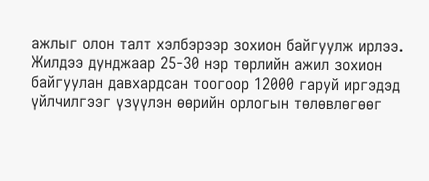ажлыг олон талт хэлбэрээр зохион байгуулж ирлээ. Жилдээ дунджаар 25-30 нэр төрлийн ажил зохион байгуулан давхардсан тоогоор 12000 гаруй иргэдэд үйлчилгээг үзүүлэн өөрийн орлогын төлөвлөгөөг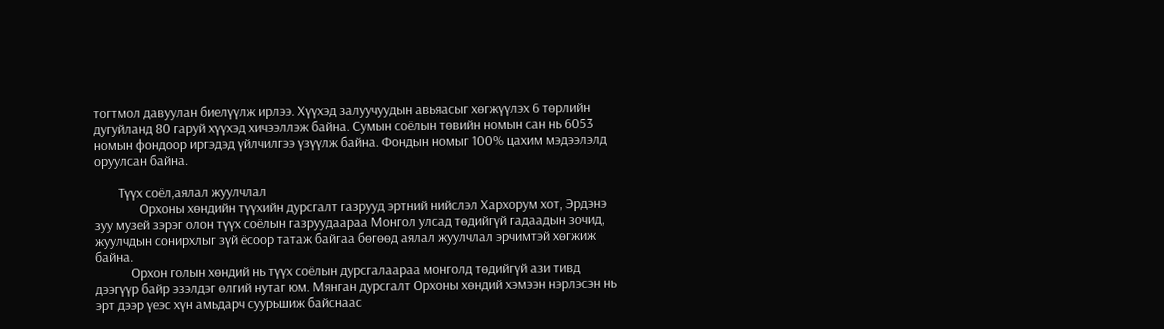тогтмол давуулан биелүүлж ирлээ. Хүүхэд залуучуудын авьяасыг хөгжүүлэх 6 төрлийн дугуйланд 80 гаруй хүүхэд хичээллэж байна. Сумын соёлын төвийн номын сан нь 6053 номын фондоор иргэдэд үйлчилгээ үзүүлж байна. Фондын номыг 100% цахим мэдээлэлд оруулсан байна.

        Түүх соёл,аялал жуулчлал
               Орхоны хөндийн түүхийн дурсгалт газрууд эртний нийслэл Хархорум хот, Эрдэнэ зуу музей зэрэг олон түүх соёлын газруудаараа Монгол улсад төдийгүй гадаадын зочид, жуулчдын сонирхлыг зүй ёсоор татаж байгаа бөгөөд аялал жуулчлал эрчимтэй хөгжиж байна.
            Орхон голын хөндий нь түүх соёлын дурсгалаараа монголд төдийгүй ази тивд дээгүүр байр эзэлдэг өлгий нутаг юм. Мянган дурсгалт Орхоны хөндий хэмээн нэрлэсэн нь эрт дээр үеэс хүн амьдарч суурьшиж байснаас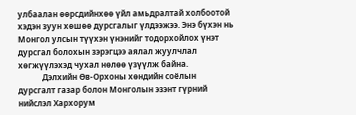улбаалан өөрсдийнхөө үйл амьдралтай холбоотой хэдэн зуун хөшөө дурсгалыг үлдээжээ. Энэ бүхэн нь Монгол улсын түүхэн үнэнийг тодорхойлох үнэт дурсгал болохын зэрэгцээ аялал жуулчлал хөгжүүлэхэд чухал нөлөө үзүүлж байна.
            Дэлхийн Өв-Орхоны хөндийн соёлын дурсгалт газар болон Монголын эзэнт гүрний нийслэл Хархорум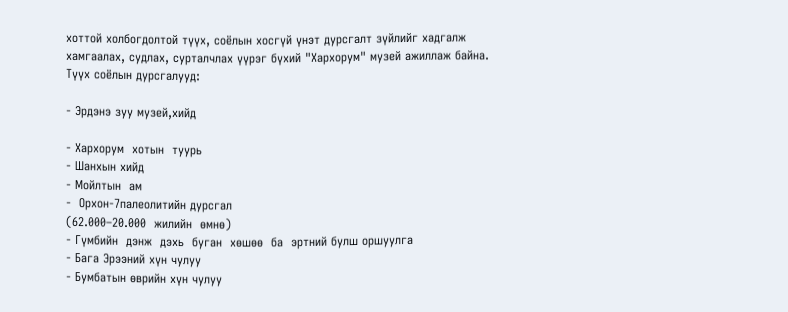хоттой холбогдолтой түүх, соёлын хосгүй үнэт дурсгалт зүйлийг хадгалж хамгаалах, судлах, сурталчлах үүрэг бүхий "Хархорум" музей ажиллаж байна.
Түүх соёлын дурсгалууд:

- Эрдэнэ зуу музей,хийд

- Хархорум  хотын  туурь
- Шанхын хийд
- Мойлтын  ам
-  Орхон-7палеолитийн дурсгал
(62.000–20.000  жилийн  өмнө)
- Гүмбийн  дэнж  дэхь  буган  хөшөө  ба  эртний булш оршуулга
- Бага Эрээний хүн чулуу
- Бумбатын өврийн хүн чулуу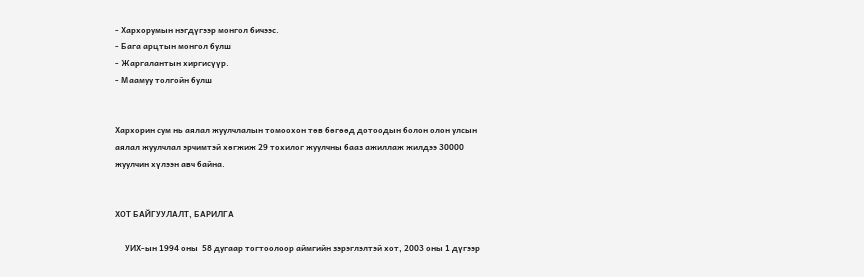- Хархорумын нэгдүгээр монгол бичээс.
- Бага арцтын монгол булш
- Жаргалантын хиргисүүр.
- Маамуу толгойн булш


Хархорин сум нь аялал жуулчлалын томоохон төв бөгөөд дотоодын болон олон улсын аялал жуулчлал эрчимтэй хөгжиж 29 тохилог жуулчны бааз ажиллаж жилдээ 30000 жуулчин хүлээн авч байна.


ХОТ БАЙГУУЛАЛТ, БАРИЛГА

     УИХ-ын 1994 оны  58 дугаар тогтоолоор аймгийн зэрэглэлтэй хот, 2003 оны 1 дүгээр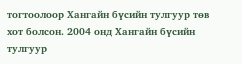тогтоолоор Хангайн бүсийн тулгуур төв хот болсон. 2004 онд Хангайн бүсийн тулгуур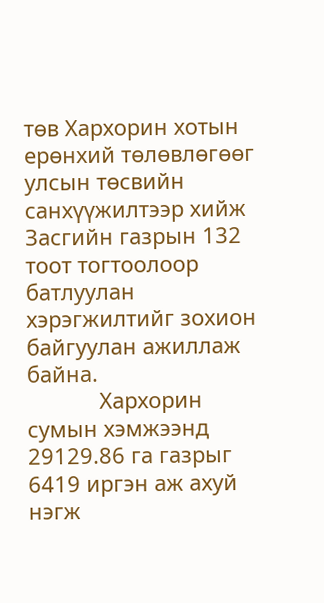төв Хархорин хотын ерөнхий төлөвлөгөөг улсын төсвийн санхүүжилтээр хийж   Засгийн газрын 132  тоот тогтоолоор батлуулан хэрэгжилтийг зохион байгуулан ажиллаж байна.
            Хархорин сумын хэмжээнд  29129.86 га газрыг  6419 иргэн аж ахуй нэгж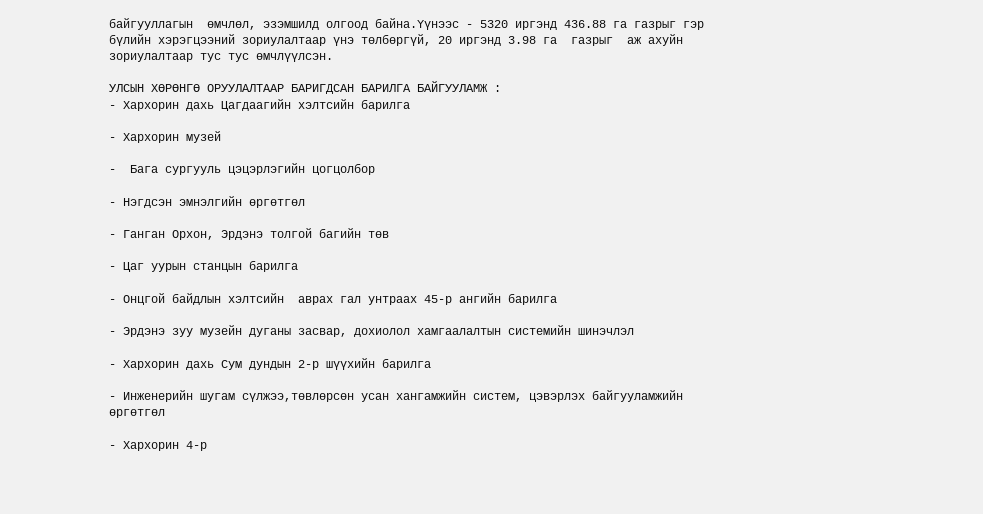байгууллагын  өмчлөл, эзэмшилд олгоод байна.Үүнээс - 5320 иргэнд 436.88 га газрыг гэр бүлийн хэрэгцээний зориулалтаар үнэ төлбөргүй, 20 иргэнд 3.98 га  газрыг  аж ахуйн зориулалтаар тус тус өмчлүүлсэн.

УЛСЫН ХӨРӨНГӨ ОРУУЛАЛТААР БАРИГДСАН БАРИЛГА БАЙГУУЛАМЖ :
- Хархорин дахь Цагдаагийн хэлтсийн барилга

- Хархорин музей

-  Бага сургууль цэцэрлэгийн цогцолбор

- Нэгдсэн эмнэлгийн өргөтгөл

- Ганган Орхон, Эрдэнэ толгой багийн төв

- Цаг уурын станцын барилга

- Онцгой байдлын хэлтсийн  аврах гал унтраах 45-р ангийн барилга

- Эрдэнэ зуу музейн дуганы засвар, дохиолол хамгаалалтын системийн шинэчлэл

- Хархорин дахь Сум дундын 2-р шүүхийн барилга

- Инженерийн шугам сүлжээ,төвлөрсөн усан хангамжийн систем, цэвэрлэх байгууламжийн өргөтгөл

- Хархорин 4-р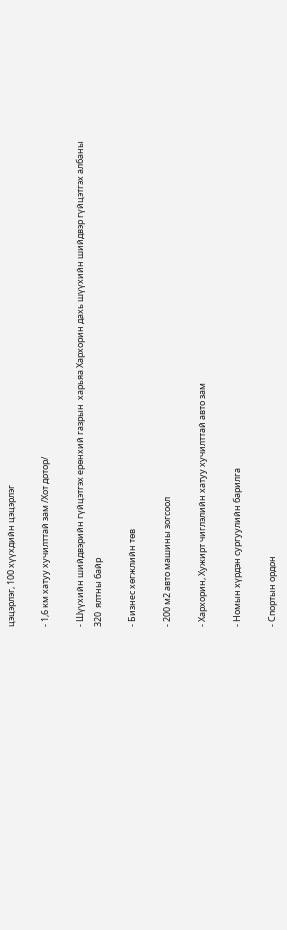цэцэрлэг, 100 хүүхдийн цэцэрлэг

- 1,6 км хатуу хучилттай зам /Хот дотор/

- Шүүхийн шийдвэрийн гүйцэтгэх ерөнхий газрын  харьяа Хархорин дахь шүүхийн шийдвэр гүйцэтгэх албаны 320  ялтны байр

- Бизнес хөгжлийн төв

- 200 м2 авто машины зогсоол

- Хархорин, Хужирт чиглэлийн хатуу хучилттай авто зам

- Номын хүрдэн сургуулийн барилга

- Спортын ордон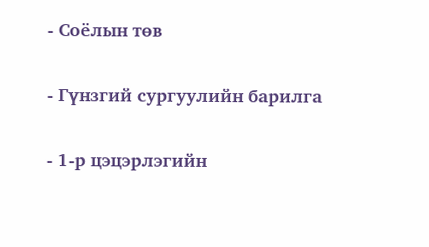- Соёлын төв

- Гүнзгий сургуулийн барилга

- 1-р цэцэрлэгийн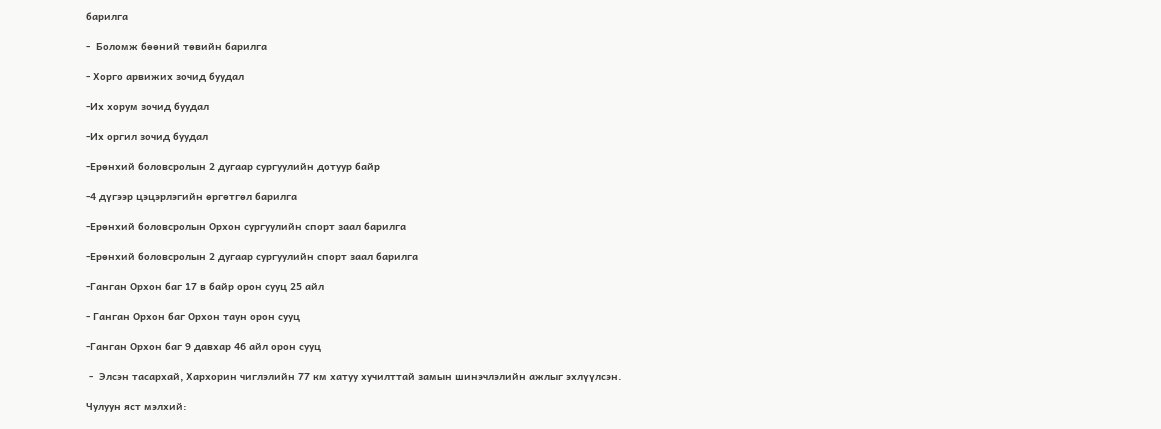барилга

-  Боломж бөөний төвийн барилга

- Хорго арвижих зочид буудал

-Их хорум зочид буудал

-Их оргил зочид буудал

-Ерөнхий боловсролын 2 дугаар сургуулийн дотуур байр

-4 дүгээр цэцэрлэгийн өргөтгөл барилга

-Ерөнхий боловсролын Орхон сургуулийн спорт заал барилга

-Ерөнхий боловсролын 2 дугаар сургуулийн спорт заал барилга

-Ганган Орхон баг 17 в байр орон сууц 25 айл

- Ганган Орхон баг Орхон таун орон сууц

-Ганган Орхон баг 9 давхар 46 айл орон сууц

 -  Элсэн тасархай, Хархорин чиглэлийн 77 км хатуу хучилттай замын шинэчлэлийн ажлыг эхлүүлсэн.

Чулуун яст мэлхий: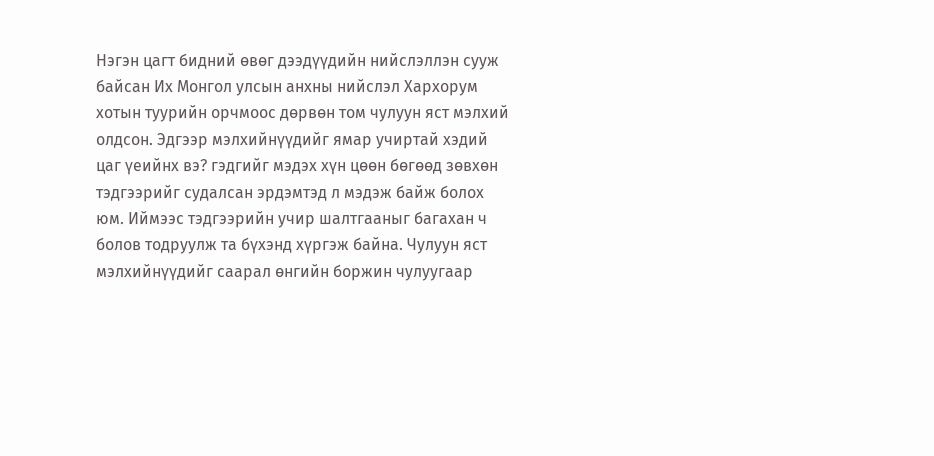Нэгэн цагт бидний өвөг дээдүүдийн нийслэллэн сууж байсан Их Монгол улсын анхны нийслэл Хархорум хотын туурийн орчмоос дөрвөн том чулуун яст мэлхий олдсон. Эдгээр мэлхийнүүдийг ямар учиртай хэдий цаг үеийнх вэ? гэдгийг мэдэх хүн цөөн бөгөөд зөвхөн тэдгээрийг судалсан эрдэмтэд л мэдэж байж болох юм. Иймээс тэдгээрийн учир шалтгааныг багахан ч болов тодруулж та бүхэнд хүргэж байна. Чулуун яст мэлхийнүүдийг саарал өнгийн боржин чулуугаар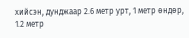хийсэн, дунджаар 2.6 метр урт, 1 метр өндөр, 1.2 метр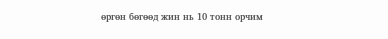өргөн бөгөөд жин нь 10 тонн орчим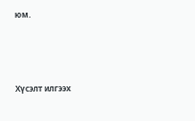юм.





Хүсэлт илгээх